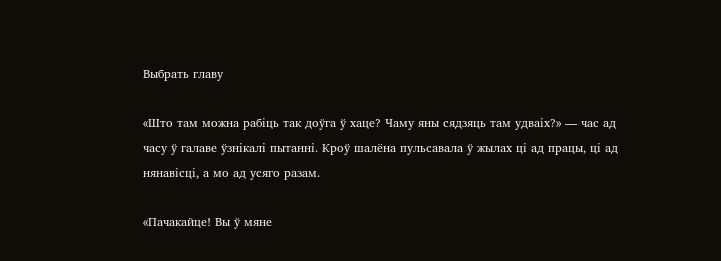Выбрать главу

«Што там можна рабіць так доўга ў хаце? Чаму яны сядзяць там удваіх?» — час ад часу ў галаве ўзнікалі пытанні. Кроў шалёна пульсавала ў жылах ці ад працы, ці ад нянавісці, а мо ад усяго разам.

«Пачакайце! Вы ў мяне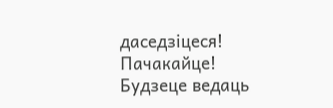даседзіцеся! Пачакайце! Будзеце ведаць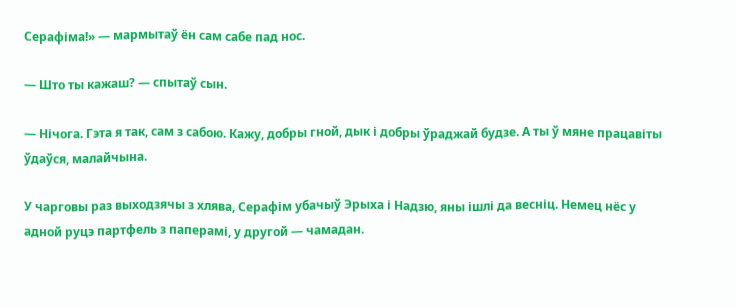Серафіма!» — мармытаў ён сам сабе пад нос.

— Што ты кажаш? — спытаў сын.

— Нічога. Гэта я так, сам з сабою. Кажу, добры гной, дык і добры ўраджай будзе. А ты ў мяне працавіты ўдаўся, малайчына.

У чарговы раз выходзячы з хлява, Серафім убачыў Эрыха і Надзю, яны ішлі да весніц. Немец нёс у адной руцэ партфель з паперамі, у другой — чамадан.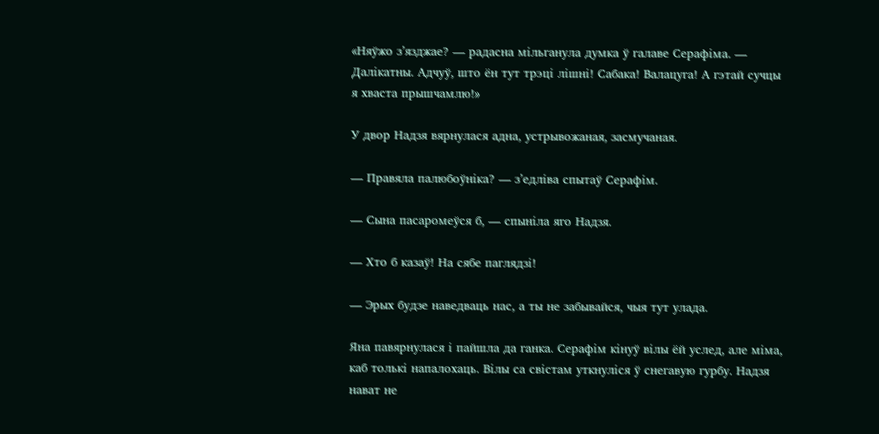«Няўжо з’язджае? — радасна мільганула думка ў галаве Серафіма. — Далікатны. Адчуў, што ён тут трэці лішні! Сабака! Валацуга! А гэтай сучцы я хваста прышчамлю!»

У двор Надзя вярнулася адна, устрывожаная, засмучаная.

— Правяла палюбоўніка? — з’едліва спытаў Серафім.

— Сына пасаромеўся б, — спыніла яго Надзя.

— Хто б казаў! На сябе паглядзі!

— Эрых будзе наведваць нас, а ты не забывайся, чыя тут улада.

Яна павярнулася і пайшла да ганка. Серафім кінуў вілы ёй услед, але міма, каб толькі напалохаць. Вілы са свістам уткнуліся ў снегавую гурбу. Надзя нават не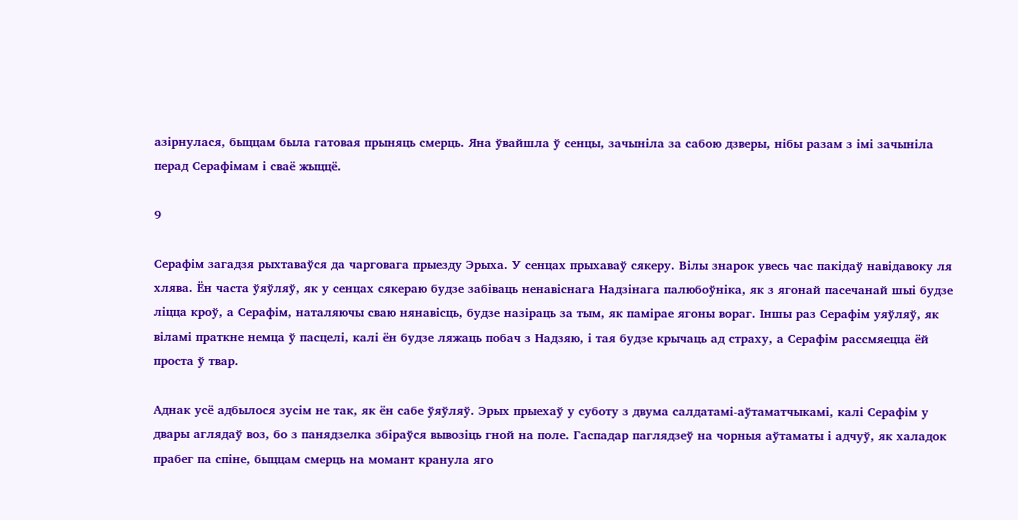азірнулася, быццам была гатовая прыняць смерць. Яна ўвайшла ў сенцы, зачыніла за сабою дзверы, нібы разам з імі зачыніла перад Серафімам і сваё жыццё.

9

Серафім загадзя рыхтаваўся да чарговага прыезду Эрыха. У сенцах прыхаваў сякеру. Вілы знарок увесь час пакідаў навідавоку ля хлява. Ён часта ўяўляў, як у сенцах сякераю будзе забіваць ненавіснага Надзінага палюбоўніка, як з ягонай пасечанай шыі будзе ліцца кроў, а Серафім, наталяючы сваю нянавісць, будзе назіраць за тым, як памірае ягоны вораг. Іншы раз Серафім уяўляў, як віламі праткне немца ў пасцелі, калі ён будзе ляжаць побач з Надзяю, і тая будзе крычаць ад страху, а Серафім рассмяецца ёй проста ў твар.

Аднак усё адбылося зусім не так, як ён сабе ўяўляў. Эрых прыехаў у суботу з двума салдатамі-аўтаматчыкамі, калі Серафім у двары аглядаў воз, бо з панядзелка збіраўся вывозіць гной на поле. Гаспадар паглядзеў на чорныя аўтаматы і адчуў, як халадок прабег па спіне, быццам смерць на момант кранула яго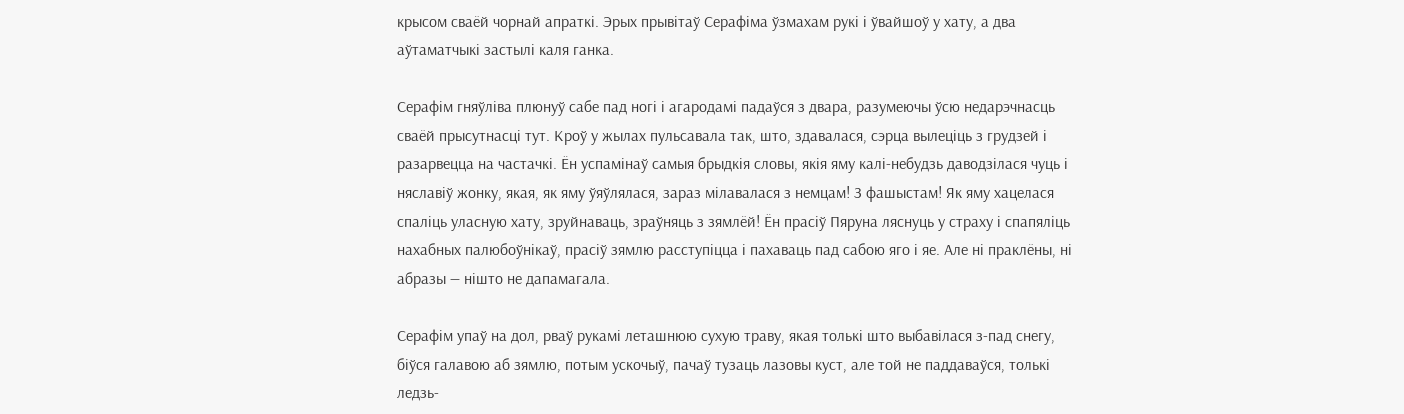крысом сваёй чорнай апраткі. Эрых прывітаў Серафіма ўзмахам рукі і ўвайшоў у хату, а два аўтаматчыкі застылі каля ганка.

Серафім гняўліва плюнуў сабе пад ногі і агародамі падаўся з двара, разумеючы ўсю недарэчнасць сваёй прысутнасці тут. Кроў у жылах пульсавала так, што, здавалася, сэрца вылеціць з грудзей і разарвецца на частачкі. Ён успамінаў самыя брыдкія словы, якія яму калі-небудзь даводзілася чуць і няславіў жонку, якая, як яму ўяўлялася, зараз мілавалася з немцам! З фашыстам! Як яму хацелася спаліць уласную хату, зруйнаваць, зраўняць з зямлёй! Ён прасіў Пяруна ляснуць у страху і спапяліць нахабных палюбоўнікаў, прасіў зямлю расступіцца і пахаваць пад сабою яго і яе. Але ні праклёны, ні абразы — нішто не дапамагала.

Серафім упаў на дол, рваў рукамі леташнюю сухую траву, якая толькі што выбавілася з-пад снегу, біўся галавою аб зямлю, потым ускочыў, пачаў тузаць лазовы куст, але той не паддаваўся, толькі ледзь-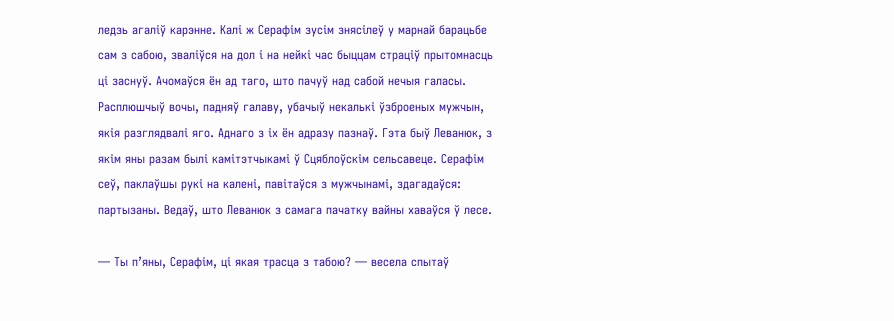ледзь агаліў карэнне. Калі ж Серафім зусім знясілеў у марнай барацьбе сам з сабою, зваліўся на дол і на нейкі час быццам страціў прытомнасць ці заснуў. Ачомаўся ён ад таго, што пачуў над сабой нечыя галасы. Расплюшчыў вочы, падняў галаву, убачыў некалькі ўзброеных мужчын, якія разглядвалі яго. Аднаго з іх ён адразу пазнаў. Гэта быў Леванюк, з якім яны разам былі камітэтчыкамі ў Сцяблоўскім сельсавеце. Серафім сеў, паклаўшы рукі на калені, павітаўся з мужчынамі, здагадаўся: партызаны. Ведаў, што Леванюк з самага пачатку вайны хаваўся ў лесе.

— Ты п’яны, Серафім, ці якая трасца з табою? — весела спытаў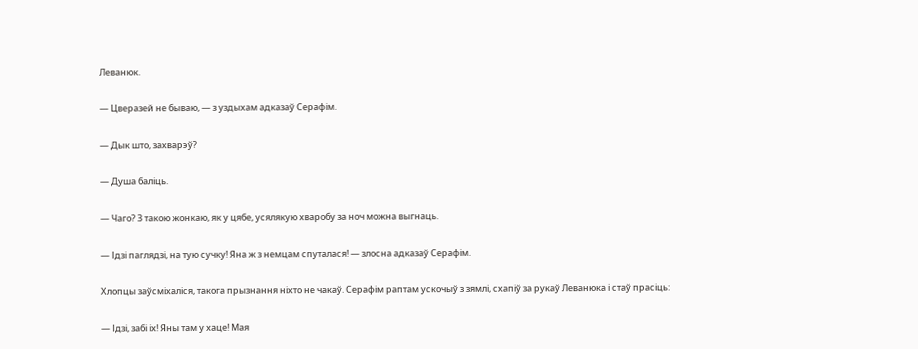Леванюк.

— Цверазей не бываю, — з уздыхам адказаў Серафім.

— Дык што, захварэў?

— Душа баліць.

— Чаго? З такою жонкаю, як у цябе, усялякую хваробу за ноч можна выгнаць.

— Ідзі паглядзі, на тую сучку! Яна ж з немцам спуталася! — злосна адказаў Серафім.

Хлопцы заўсміхаліся, такога прызнання ніхто не чакаў. Серафім раптам ускочыў з зямлі, схапіў за рукаў Леванюка і стаў прасіць:

— Ідзі, забі іх! Яны там у хаце! Мая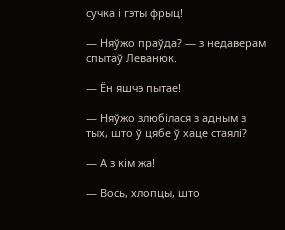сучка і гэты фрыц!

— Няўжо праўда? — з недаверам спытаў Леванюк.

— Ён яшчэ пытае!

— Няўжо злюбілася з адным з тых, што ў цябе ў хаце стаялі?

— А з кім жа!

— Вось, хлопцы, што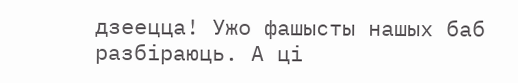дзеецца! Ужо фашысты нашых баб разбіраюць. А ці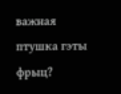важная птушка гэты фрыц?